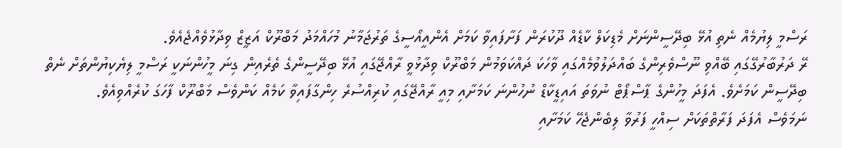ރަސްމީ ލިޔުމެއް ނެތި އުޅޭ ބިދޭސީންނަށް މެޑިކަލް ކާޑެއް ދޫކުރަން ފަށާފައިވާ ކަމަށް އެންއީއޯސީގެ ތަރުޖަމާނު މުހައްމަދު މަބްރޫކް އަޒީޒް ވިދާޅުވެއްޖެއެވެ.
ރޭ ދަރުބާރުގޭގައި ބޭއްވި ނޫސްވެރިންގެ ބައްދަލުވުމެއްގައި ވާހަކަ ދައްކަވަމުން މަބްރޫކް ވިދާޅުވީ ރާއްޖޭގައި އުޅޭ ބިދޭސީންގެ ތެރެއިން ގިނަ މީހުންނަކީ ރަސްމީ ލިޔެކިޔުންތަށް ނެތް ބިދޭސީން ކަމަށެވެ. އެފަދަ މީހުންގެ ޕާސްޕޯޓް ނުވަތަ އައިޑީކާޑް ނުހުންނަ ކަމަށާއި މިއީ ރާއްޖޭގައި ކުރިއްސުރެ ހިންގާފައިވާ ކަމެއް ކަންވެސް މަބްރޫކް ފާހަގަ ކުރެއްވިއެވެ.
ނަމަވެސް އެފަދަ ފަރާތްތަކަށް ސިއްހީ ފަރުވާ ލިބެންޖެހޭ ކަމަށާއި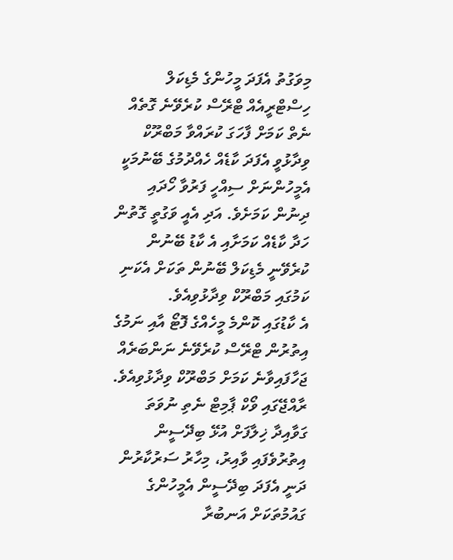މިވަގުތު އެފަދަ މީހުންގެ މެޑިކަލް ހިސްޓްރީއެއް ޓްރޭސް ކުރެވޭނެ ގޮތެއް ނެތް ކަމަށް ފާހަގަ ކުރައްވާ މަބްރޫކް ވިދާޅުވީ އެފަދަ ކާޑެއް ހެއްދުމުގެ ބޭނުމަކީ އެމީހުންނަށް ސިއްހީ ފަރުވާ ހޯދައި ދިނުން ކަމަށެވެ. އަދި އެއީ ވަގުތީ ގޮތުން ހަދާ ކާޑެއް ކަމަށާއި އެ ކާޑު ބޭނުން ކުރެވޭނީ މެޑިކަލް ބޭނުން ތަކަށް އެކަނި ކަމުގައި މަބްރޫކް ވިދާޅުވިއެވެ.
އެ ކާޑުގައި ކޮންމެ މީހެއްގެ ފޮޓޯ އާއި ނަމުގެ އިތުރުން ޓްރޭސް ކުރެވޭނެ ނަންބަރެއް ޖަހާފައިވާނެ ކަމަށް މަބްރޫކް ވިދާޅުވިއެވެ.
ރާއްޖޭގައި ވޯކް ޕާމިޓް ނެތި ނުވަތަ ގަވާއިދާ ޚިލާފަށް އުޅޭ ބިދޭސީން އިތުރުވެފައި ވާއިރު، މިހާރު ސަރުކާރުން ދަނީ އެފަދަ ބިދޭސީން އެމީހުންގެ ގައުމުތަކަށް އަނބުރާ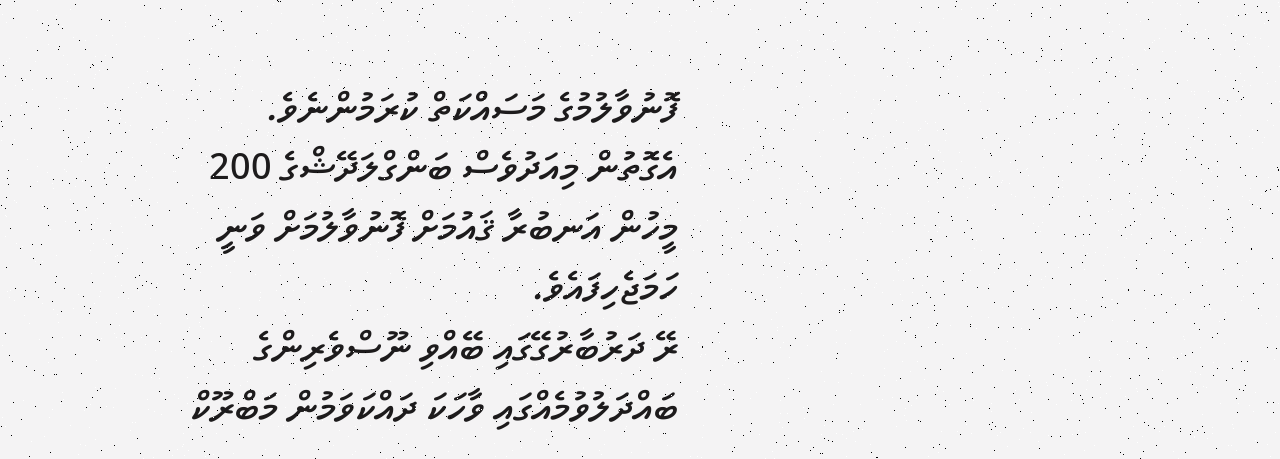ފޮނުވާލުމުގެ މަސައްކަތް ކުރަމުންނެވެ.
އެގޮތުން މިއަދުވެސް ބަންގްލަދޭޝްގެ 200 މީހުން އަނބުރާ ޤައުމަށް ފޮނުވާލުމަށް ވަނީ ހަމަޖެހިފައެވެ.
ރޭ ދަރުބާރުގޭގައި ބޭއްވި ނޫސްވެރިންގެ ބައްދަލުވުމެއްގައި ވާހަކަ ދައްކަވަމުން މަބްރޫކް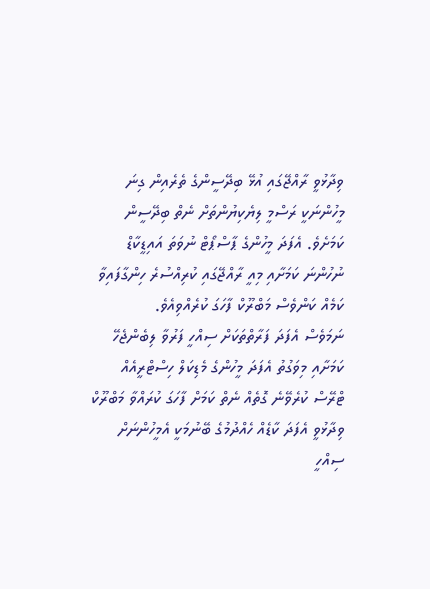ވިދާޅުވީ ރާއްޖޭގައި އުޅޭ ބިދޭސީންގެ ތެރެއިން ގިނަ މީހުންނަކީ ރަސްމީ ލިޔެކިޔުންތަށް ނެތް ބިދޭސީން ކަމަށެވެ. އެފަދަ މީހުންގެ ޕާސްޕޯޓް ނުވަތަ އައިޑީކާޑް ނުހުންނަ ކަމަށާއި މިއީ ރާއްޖޭގައި ކުރިއްސުރެ ހިންގާފައިވާ ކަމެއް ކަންވެސް މަބްރޫކް ފާހަގަ ކުރެއްވިއެވެ.
ނަމަވެސް އެފަދަ ފަރާތްތަކަށް ސިއްހީ ފަރުވާ ލިބެންޖެހޭ ކަމަށާއި މިވަގުތު އެފަދަ މީހުންގެ މެޑިކަލް ހިސްޓްރީއެއް ޓްރޭސް ކުރެވޭނެ ގޮތެއް ނެތް ކަމަށް ފާހަގަ ކުރައްވާ މަބްރޫކް ވިދާޅުވީ އެފަދަ ކާޑެއް ހެއްދުމުގެ ބޭނުމަކީ އެމީހުންނަށް ސިއްހީ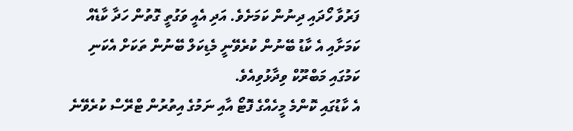ފަރުވާ ހޯދައި ދިނުން ކަމަށެވެ. އަދި އެއީ ވަގުތީ ގޮތުން ހަދާ ކާޑެއް ކަމަށާއި އެ ކާޑު ބޭނުން ކުރެވޭނީ މެޑިކަލް ބޭނުން ތަކަށް އެކަނި ކަމުގައި މަބްރޫކް ވިދާޅުވިއެވެ.
އެ ކާޑުގައި ކޮންމެ މީހެއްގެ ފޮޓޯ އާއި ނަމުގެ އިތުރުން ޓްރޭސް ކުރެވޭނެ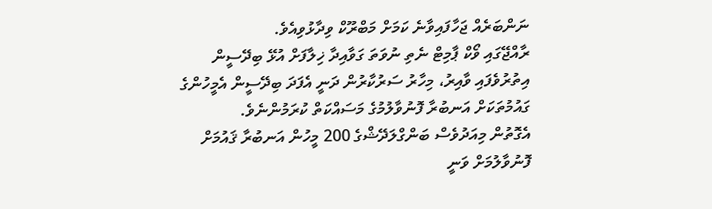ނަންބަރެއް ޖަހާފައިވާނެ ކަމަށް މަބްރޫކް ވިދާޅުވިއެވެ.
ރާއްޖޭގައި ވޯކް ޕާމިޓް ނެތި ނުވަތަ ގަވާއިދާ ޚިލާފަށް އުޅޭ ބިދޭސީން އިތުރުވެފައި ވާއިރު، މިހާރު ސަރުކާރުން ދަނީ އެފަދަ ބިދޭސީން އެމީހުންގެ ގައުމުތަކަށް އަނބުރާ ފޮނުވާލުމުގެ މަސައްކަތް ކުރަމުންނެވެ.
އެގޮތުން މިއަދުވެސް ބަންގްލަދޭޝްގެ 200 މީހުން އަނބުރާ ޤައުމަށް ފޮނުވާލުމަށް ވަނީ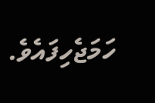ހަމަޖެހިފައެވެ.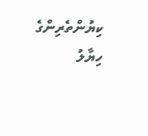ކިޔުންތެރިންގެ ހިޔާލު